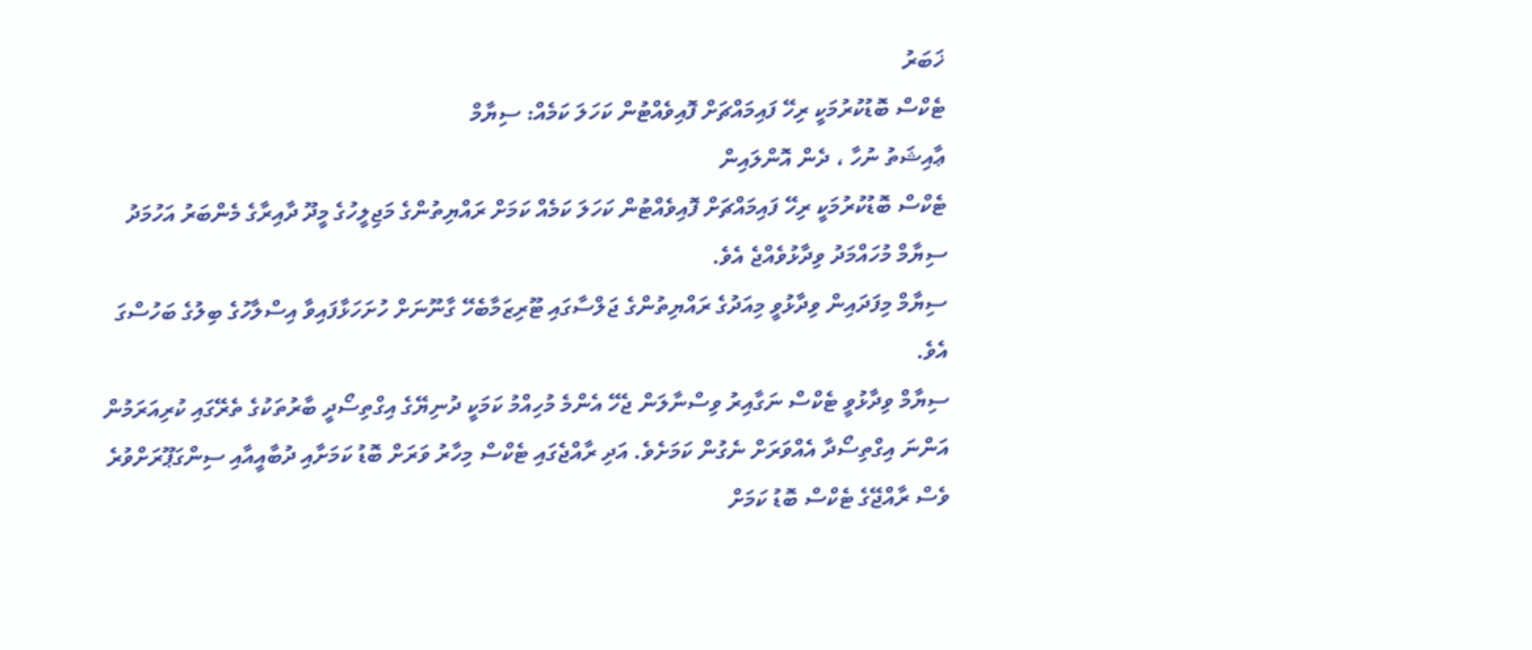ޚަބަރު
ޓެކްސް ބޮޑުކުރުމަކީ ރިހޭ ފައިމައްޗަށް ފޮއިވެއްޓުން ކަހަލަ ކަމެއް: ސިޔާމް
ޢާއިޝަތު ނުހާ ، ދެން އޮންލައިން
ޓެކްސް ބޮޑުކުރުމަކީ ރިހޭ ފައިމައްޗަށް ފޮއިވެއްޓުން ކަހަލަ ކަމެއް ކަމަށް ރައްޔިތުންގެ މަޖިލީހުގެ މީދޫ ދާއިރާގެ މެންބަރު އަހުމަދު ސިޔާމް މުހައްމަދު ވިދާޅުވެއްޖެ އެވެ.
ސިޔާމް މިފަދައިން ވިދާޅުވީ މިއަދުގެ ރައްޔިތުންގެ ޖަލްސާގައި ޓޫރިޒަމާބެހޭ ގާނޫނަށް ހުށަހަޅާފައިވާ އިސްލާހުގެ ބިލުގެ ބަހުސްގަ އެވެ.
ސިޔާމް ވިދާޅުވީ ޓެކްސް ނަގާއިރު ވިސްނާލަން ޖެހޭ އެންމެ މުހިއްމު ކަމަކީ ދުނިޔޭގެ އިގްތިސޯދީ ބާރުތަކުގެ ތެރޭގައި ކުރިއަރަމުން އަންނަ އިގްތިސޯދާ އެއްވަރަށް ނެގުން ކަމަށެވެ. އަދި ރާއްޖެގައި ޓެކްސް މިހާރު ވަރަށް ބޮޑު ކަމަށާއި ދުބާއީއާއި ސިންގަޕޫރަށްވުރެ ވެސް ރާއްޖޭގެ ޓެކްސް ބޮޑު ކަމަށް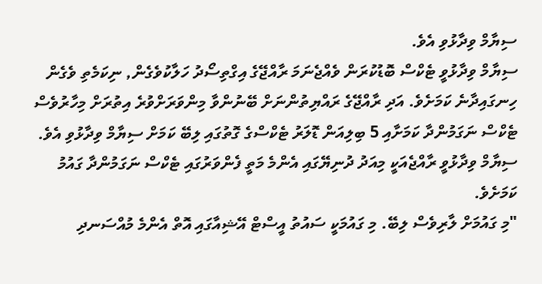ސިޔާމް ވިދާޅުވި އެވެ.
ސިޔާމް ވިދާޅުވީ ޓެކްސް ބޮޑުކުރަން ވެއްޖެނަމަ ރާއްޖޭގެ އިގްތިސޯދު ހަލާކުވެގެން, ނިކަމެތި ވެގެން ހިނގައިދާނެ ކަމަށެވެ. އަދި ރާއްޖޭގެ ރައްޔިތުންނަށް ބޭނުންވާ މިންވަރަށްވުރެ އިތުރަށް މިހާރުވެސް ޓެކްސް ނަގަމުންދާ ކަމަށާއި 5 ބިލިއަން ޑޮލަރު ޓެކްސްގެ ގޮތުގައި ލިބޭ ކަމަށް ސިޔާމް ވިދާޅުވި އެވެ.
ސިޔާމް ވިދާޅުވީ ރާއްޖެއަކީ މިއަދު ދުނިޔޭގައި އެންމެ މަތީ ފެންވަރުގައި ޓެކްސް ނަގަމުންދާ ގައުމު ކަމަށެވެ.
"މި ގައުމަށް ލާރިވެސް ލިބޭ. މި ގައުމަކީ ސައުތު އީސްޓް އޭޝިއާގައި އޮތް އެންމެ މުއްސަނދި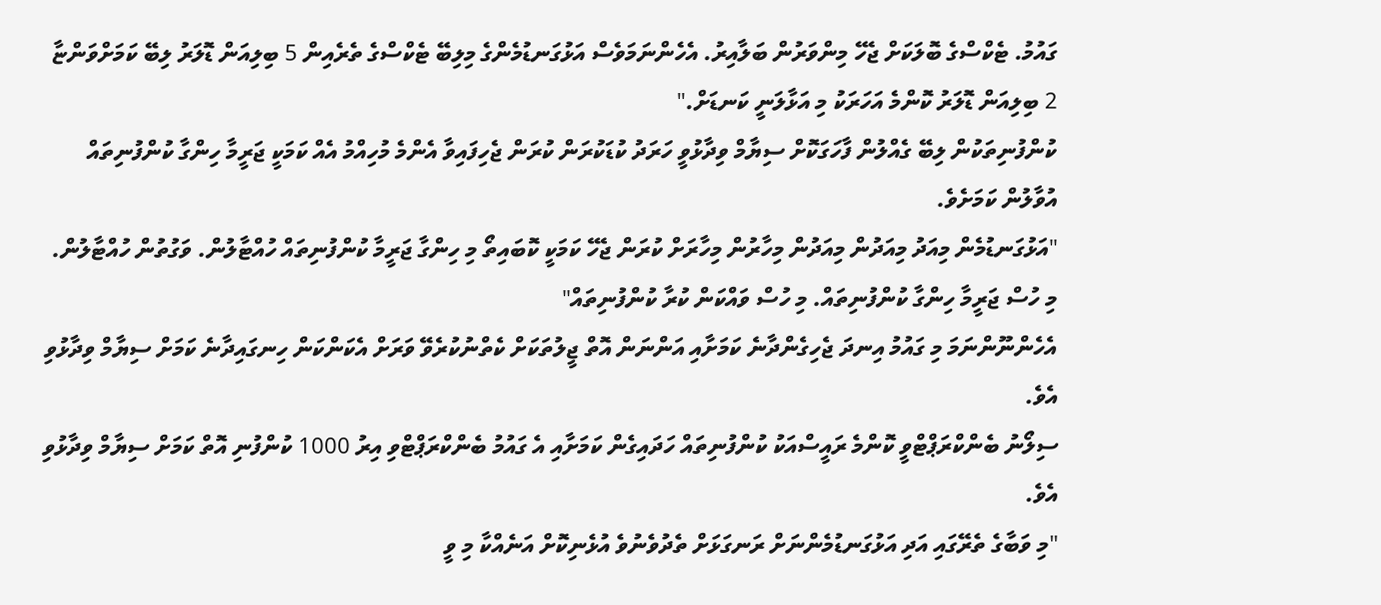ގައުމު. ޓެކްސްގެ ބޮލަކަށް ޖެހޭ މިންވަރުން ބަލާއިރު. އެހެންނަމަވެސް އަޅުގަނޑުމެންގެ މިލިބޭ ޓެކްސްގެ ތެރެއިން 5 ބިލިއަން ޑޮލަރު ލިބޭ ކަމަށްވަންޏާ 2 ބިލިއަން ޑޮލަރު ކޮންމެ އަހަރަކު މި އަޅާލަނީ ކަނޑަށް."
ކުންފުނިތަކުން ލިބޭ ގެއްލުން ފާހަގަކޮށް ސިޔާމް ވިދާޅުވީ ހަރަދު ކުޑަކުރަން ކުރަން ޖެހިފައިވާ އެންމެ މުހިއްމު އެއް ކަމަކީ ޖަރީމާ ހިންގާ ކުންފުނިތައް އުވާލުން ކަމަށެވެ.
"އަޅުގަނޑުމެން މިއަދު މިއަދުން މިއަދުން މިހާރުން މިހާރަށް ކުރަން ޖެހޭ ކަމަކީ ކޮބައިތޯ މި ހިންގާ ޖަރީމާ ކުންފުނިތައް ހުއްޓާލުން. ވަގުތުން ހުއްޓާލުން. މި ހުސް ޖަރީމާ ހިންގާ ކުންފުނިތައް. މި ހުސް ވައްކަން ކުރާ ކުންފުނިތައް"
އެހެންނޫންނަމަ މި ގައުމު އިނދަ ޖެހިގެންދާނެ ކަމަށާއި އަންނަން އޮތް ޖީލުތަކަށް ކެތްނުކުރެވޭ ވަރަށް އެކަންކަން ހިނގައިދާނެ ކަމަށް ސިޔާމް ވިދާޅުވި އެވެ.
ސިލޯނު ބެންކްރަޕްޓްވީ ކޮންމެ ރައީސްއަކު ކުންފުނިތައް ހަދައިގެން ކަމަށާއި އެ ގައުމު ބެންކްރަޕްޓްވި އިރު 1000 ކުންފުނި އޮތް ކަމަށް ސިޔާމް ވިދާޅުވި އެވެ.
"މި ވަބާގެ ތެރޭގައި އަދި އަޅުގަނޑުމެންނަށް ރަނގަޅަށް ތެދުވެނުވެ އުޅެނިކޮށް އަނެއްކާ މި ވީ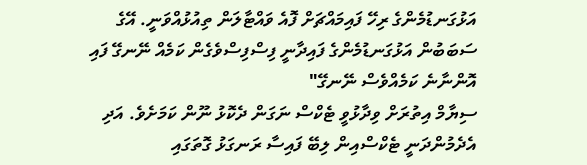އަޅުގަނޑުމެންގެ ރިހޭ ފައިމައްޗަށް ފޮއެ ވައްޓާލަން ތިއުޅުއްވަނީ. އޭގެ ސަބަބުން އަޅުގަނޑުމެންގެ ފައިދާނީ ފިސްފިސްވެގެން ކަމެއް ނޭނގޭ ފައި އޮންނާނެ ކަމެއްވެސް ނޭނގޭ"
ސިޔާމް އިތުރަށް ވިދާޅުވީ ޓެކްސް ނަގަން ދެކޮޅު ނޫން ކަމަށެވެ. އަދި އެދެމުންދަނީ ޓެކްސްއިން ލިބޭ ފައިސާ ރަނގަޅު ގޮތަގައި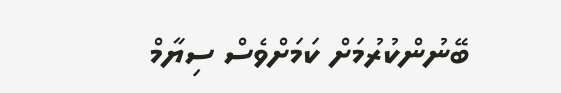ބޭނުންކުރުމަށް ކަމަށްވެސް ސިޔާމް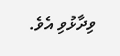ވިދާޅުވި އެވެ.